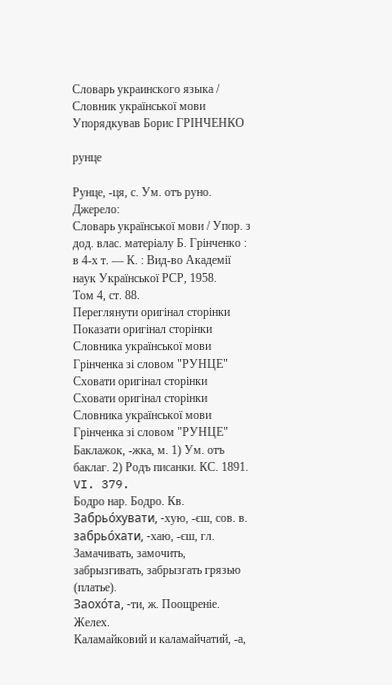Словарь украинского языка / Словник української мови
Упорядкував Борис ГРІНЧЕНКО

рунце

Рунце, -ця, с. Ум. отъ руно.
Джерело:
Словарь української мови / Упор. з дод. влас. матеріалу Б. Грінченко : в 4-х т. — К. : Вид-во Академії наук Української РСР, 1958.
Том 4, ст. 88.
Переглянути оригінал сторінки
Показати оригінал сторінки Словника української мови Грінченка зі словом "РУНЦЕ"
Сховати оригінал сторінки
Сховати оригінал сторінки Словника української мови Грінченка зі словом "РУНЦЕ"
Баклажок, -жка, м. 1) Ум. отъ баклаг. 2) Родъ писанки. КС. 1891. VI. 379.
Бодро нар. Бодро. Кв.
Забрьо́хувати, -хую, -єш, сов. в. забрьо́хати, -хаю, -єш, гл. Замачивать, замочить, забрызгивать, забрызгать грязью (платье).
Заохо́та, -ти, ж. Поощреніе. Желех.
Каламайковий и каламайчатий, -а,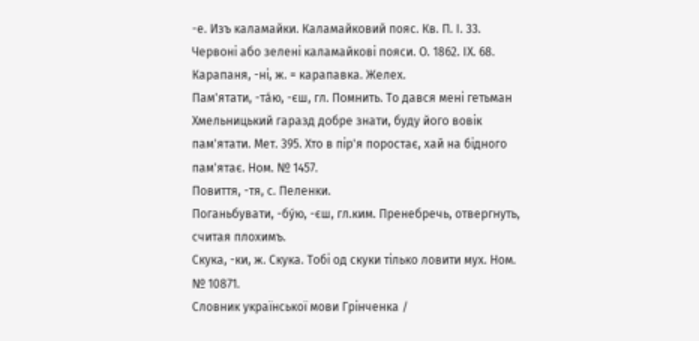-е. Изъ каламайки. Каламайковий пояс. Кв. П. I. 33. Червоні або зелені каламайкові пояси. О. 1862. IX. 68.
Карапаня, -ні, ж. = карапавка. Желех.
Пам'ятати, -та́ю, -єш, гл. Помнить. То дався мені гетьман Хмельницький гаразд добре знати, буду його вовік пам'ятати. Мет. 395. Хто в пір'я поростає, хай на бідного пам'ятає. Ном. № 1457.
Повиття, -тя, с. Пеленки.
Поганьбувати, -бу́ю, -єш, гл.ким. Пренебречь, отвергнуть, считая плохимъ.
Скука, -ки, ж. Скука. Тобі од скуки тілько ловити мух. Ном. № 10871.
Словник української мови Грінченка /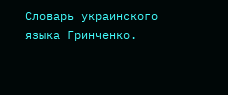Словарь украинского языка Гринченко.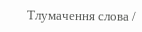Тлумачення слова /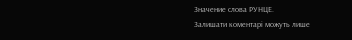Значение слова РУНЦЕ.
Залишати коментарі можуть лише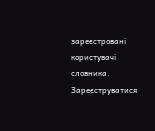зареєстровані користувачі словника. Зареєструватися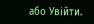або Увійти.